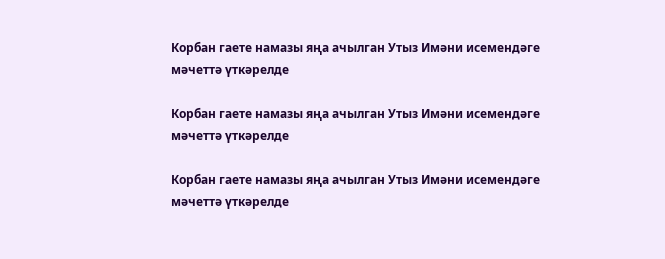Корбан гаете намазы яңа ачылган Утыз Имәни исемендәге мәчеттә үткәрелде

Корбан гаете намазы яңа ачылган Утыз Имәни исемендәге мәчеттә үткәрелде

Корбан гаете намазы яңа ачылган Утыз Имәни исемендәге мәчеттә үткәрелде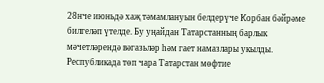28нче июньдә хаҗ тәмамлануын белдерүче Корбан бәйрәме билгеләп үтелде. Бу уңайдан Татарстанның барлык мәчетләрендә вәгазьләр һәм гает намазлары укылды. Республикада төп чара Татарстан мөфтие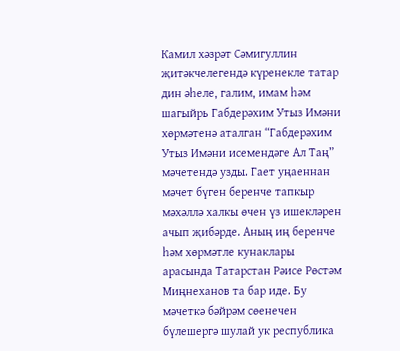Камил хәзрәт Сәмигуллин җитәкчелегендә күренекле татар дин әһеле, галим, имам һәм шагыйрь Габдерәхим Утыз Имәни хөрмәтенә аталган “Габдерәхим Утыз Имәни исемендәге Ал Таң” мәчетендә узды. Гает уңаеннан мәчет бүген беренче тапкыр мәхәллә халкы өчен үз ишекләрен ачып җибәрде. Аның иң беренче һәм хөрмәтле кунаклары арасында Татарстан Рәисе Рөстәм Миңнеханов та бар иде. Бу мәчеткә бәйрәм сөенечен бүлешергә шулай ук республика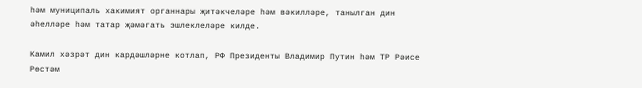һәм муниципаль хакимият органнары җитәкчеләре һәм вәкилләре, танылган дин әһелләре һәм татар җәмәгать эшлеклеләре килде.

Камил хәзрәт дин кардәшләрне котлап, РФ Президенты Владимир Путин һәм ТР Рәисе Рөстәм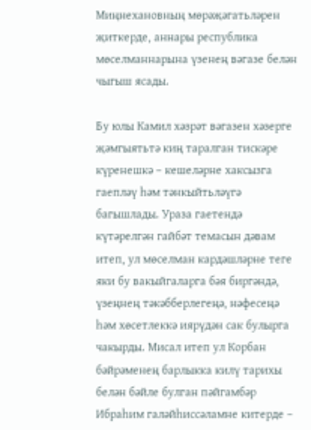Миңнехановның мөрәҗәгатьләрен җиткерде, аннары республика мөселманнарына үзенең вәгазе белән чыгыш ясады.

Бу юлы Камил хәзрәт вәгазен хәзерге җәмгыятьтә киң таралган тискәре күренешкә – кешеләрне хаксызга гаепләү һәм тәнкыйтьләүгә багышлады. Ураза гаетендә күтәрелгән гайбәт темасын дәвам итеп, ул мөселман кардәшләрне теге яки бу вакыйгаларга бәя биргәндә, үзеңнең тәкәбберлегеңә, нәфесеңә һәм хөсетлеккә иярүдән сак булырга чакырды. Мисал итеп ул Корбан бәйрәменең барлыкка килү тарихы белән бәйле булган пәйгамбәр Ибраһим галәйһиссәламне китерде –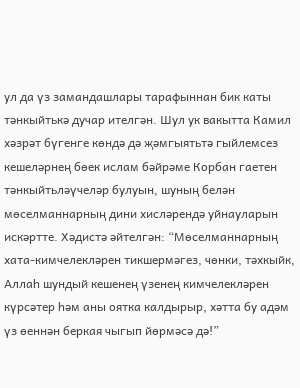ул да үз замандашлары тарафыннан бик каты тәнкыйтькә дучар ителгән. Шул ук вакытта Камил хәзрәт бүгенге көндә дә җәмгыятьтә гыйлемсез кешеләрнең бөек ислам бәйрәме Корбан гаетен тәнкыйтьләүчеләр булуын, шуның белән мөселманнарның дини хисләрендә уйнауларын искәртте. Хәдистә әйтелгән: “Мөселманнарның хата-кимчелекләрен тикшермәгез, чөнки, тәхкыйк, Аллаһ шундый кешенең үзенең кимчелекләрен күрсәтер һәм аны оятка калдырыр, хәтта бу адәм үз өеннән беркая чыгып йөрмәсә дә!”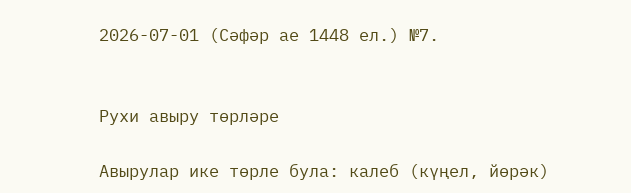2026-07-01 (Сәфәр ае 1448 ел.) №7.


Рухи авыру төрләре

Авырулар ике төрле була: калеб (күңел, йөрәк)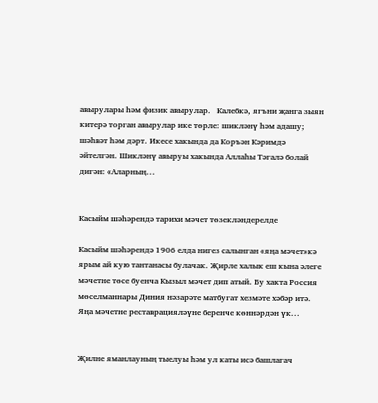авырулары һәм физик авырулар.   Калебкә, ягъни җанга зыян китерә торган авырулар ике төрле: шикләнү һәм адашу; шәһвәт һәм дәрт. Икесе хакында да Коръән Кәримдә әйтелгән. Шикләнү авыруы хакында Аллаһы Тәгалә болай дигән: «Аларның...


Касыйм шәһәрендә тарихи мәчет төзекләндерелде

Касыйм шәһәрендә 1906 елда нигез салынган «яңа мәчет»кә ярым ай кую тантанасы булачак. Җирле халык еш кына әлеге мәчетне төсе буенча Кызыл мәчет дип атый. Бу хакта Россия мөселманнары Диния нәзарәте матбугат хезмәте хәбәр итә. Яңа мәчетне реставрацияләүне беренче көннәрдән үк...


Җилне яманлауның тыелуы һәм ул каты исә башлагач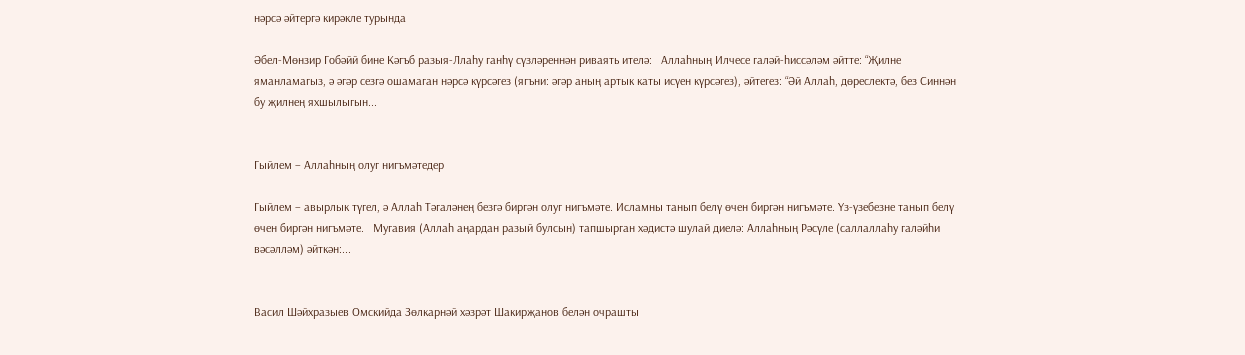нәрсә әйтергә кирәкле турында

Әбел-Мөнзир Гобәйй бине Кәгъб разыя-Ллаһу ганһү сүзләреннән риваять ителә:   Аллаһның Илчесе галәй-һиссәләм әйтте: “Җилне яманламагыз, ә әгәр сезгә ошамаган нәрсә күрсәгез (ягъни: әгәр аның артык каты исүен күрсәгез), әйтегез: “Әй Аллаһ, дөреслектә, без Синнән бу җилнең яхшылыгын...


Гыйлем – Аллаһның олуг нигъмәтедер

Гыйлем – авырлык түгел, ә Аллаһ Тәгаләнең безгә биргән олуг нигъмәте. Исламны танып белү өчен биргән нигъмәте. Үз-үзебезне танып белү өчен биргән нигъмәте.   Мугавия (Аллаһ аңардан разый булсын) тапшырган хәдистә шулай диелә: Аллаһның Рәсүле (саллаллаһу галәйһи вәсәлләм) әйткән:...


Васил Шәйхразыев Омскийда Зөлкарнәй хәзрәт Шакирҗанов белән очрашты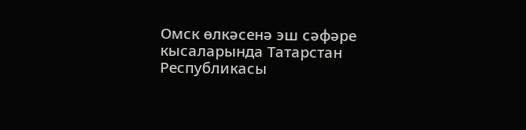Омск өлкәсенә эш сәфәре кысаларында Татарстан Республикасы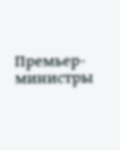Премьер-министры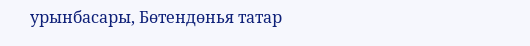урынбасары, Бөтендөнья татар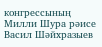конгрессының Милли Шура рәисе Васил Шәйхразыев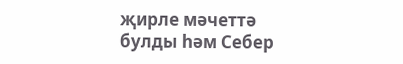җирле мәчеттә булды һәм Себер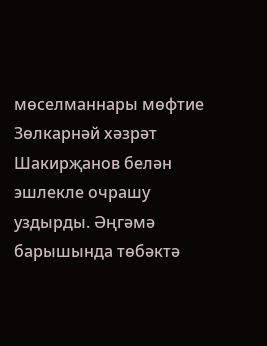мөселманнары мөфтие Зөлкарнәй хәзрәт Шакирҗанов белән эшлекле очрашу уздырды. Әңгәмә барышында төбәктә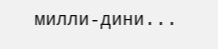милли-дини...